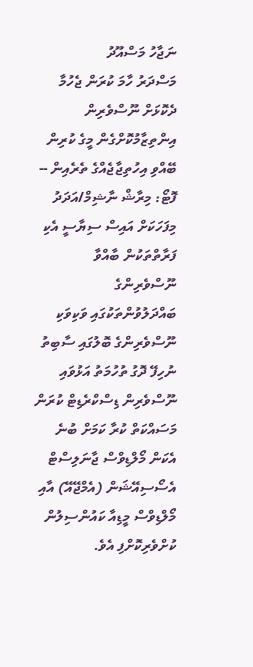ނަޖާހު މަސްއޫދު
މަސްދަރު ހާމަ ކުރަން ޖެހުމާ ދެކޮޅަށް ނޫސްވެރިން އިންތިޒާމުކޮށްގެން މީގެ ކުރިން ބޭއްވި އިހުތިޖާޖެއްގެ ތެރެއިން -- ފޮޓޯ: މިރާޝް ނާޝިމް/އަދަދު
މިފަހަކަށް އައިސް ސިޔާސީ އެކި ފަރާތްތަކުން ބާއްވާ ނޫސްވެރިންގެ ބައްދަލުވުންތަކުގައި ވަކިވަކި ނޫސްވެރިންގެ ބޮލުގައި ސާބިތު ނުހިފޭ ދޮގު ތުހުމަތު އަޅުވައި ނޫސްވެރިން ޑިސްކްރެޑިޓް ކުރަން މަސައްކަތް ކުރާ ކަމަށް ބުނެ އެކަން މޯލްޑިވްސް ޖާނަލިސްޓް އެސޯސިއޭޝަން (އެމްޖޭއޭ) އާއި މޯލްޑިވްސް މީޑިއާ ކައުންސިލުން ކުށްވެރިކޮށްފި އެވެ.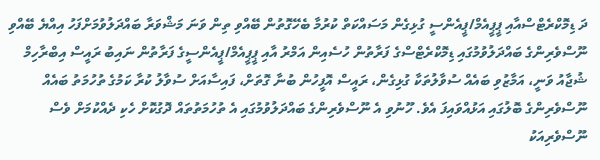ދަ ޑިމޮކްރެޓްސްއާއި ޕީޕީއެމް/ޕީއެންސީ ގުޅިގެން މަސައްކަތް ކުރުމާ ބެހޭގޮތުން ބޭއްވި ތިން ވަނަ މަޝްވަރާ ބައްދަލުވުމަށްފަހު އިއްޔެ ބޭއްވި ނޫސްވެރިންގެ ބައްދަލުވުމުގައި ޑިމޮކްރެޓްސްގެ ފަރާތުން ހުސެއިން އަމްރު އާއި ޕީޕީއެމް/ޕީއެންސީގެ ފަރާތުން ނައިބު ރައީސް އިބްރާހިމް ޝުޖާއު ވަނީ، އަމާޒުވި ބައެއް ސުވާލުތަކާ ގުޅިގެން، ރައީސް އޮފީހުން ބުނާ ގޮތަށް، ފައިސާއަށް ސުވާލު ކުރާ ކަމުގެ ތުހުމަތު ބައެއް ނޫސްވެރިންގެ ބޮލުގައި އަޅުއްވައިފަ އެވެ. ހޫނުވި އެ ނޫސްވެރިންގެ ބައްދަލުވުމުގައި އެ ތުހުމަތުތައް ދޮގުކޮށް ހެކި ދެއްކުމަށް ވެސް ނޫސްވެރިއަކު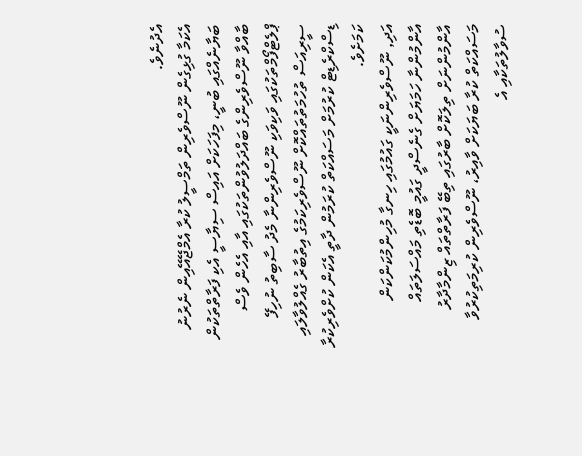އެދުނެވެ.
އެކަމާ ގުޅިގެން ނޫސްވެރިން ތަމްސީލު ކުރާ އެމްޖޭއޭއިން ނެރުނު ބަޔާނެއްގައި ބުނީ، މިފަހަކަށް އައިސް ސިޔާސީ އެކި ފަރާތްތަކުން ބާއްވާ ނޫސްވެރިންގެ ބައްދަލުވުންތަކުގައި އާއި އެހެން ވެސް ޕްލެޓްފޯމްތަކުގައި ވަކިވަކި ނޫސްވެރިންނާ މެދު ސާބިތު ނުހިފޭ ސީރިއަސް ތުހުމަތުތައްކޮށް ނޫސްވެރިކަމުގެ އިތުބާރު ގެއްލުވާލައި ޑިސްކްރެޑިޓް ކުރުމަށް މަސައްކަތް ކުރަމުން ދާތީ އެކަން ކުށްވެރިކުރާ ކަމަށެވެ.
އަދި, ނޫސްވެރިންނަކީ ގައުމުގައި ހިނގާ މުހިންމުކަންކަން އާންމުންނާ ހަމަޔަށް ގެނެސްދީ ގައުމީ ބޮޑެތި މައްސަލަތައް އާންމުންނަށް ތިލަކޮށް ބާރުގައި ތިބޭ ފަރާތްތައް ޒިންމާދާރު މަސައްކަތް ކުރާ ބަޔަކަށް ވާއިރު، ނޫސްވެރިން ކުރިމަތިކުރުވާ ސުވާލުތަކާއި އެ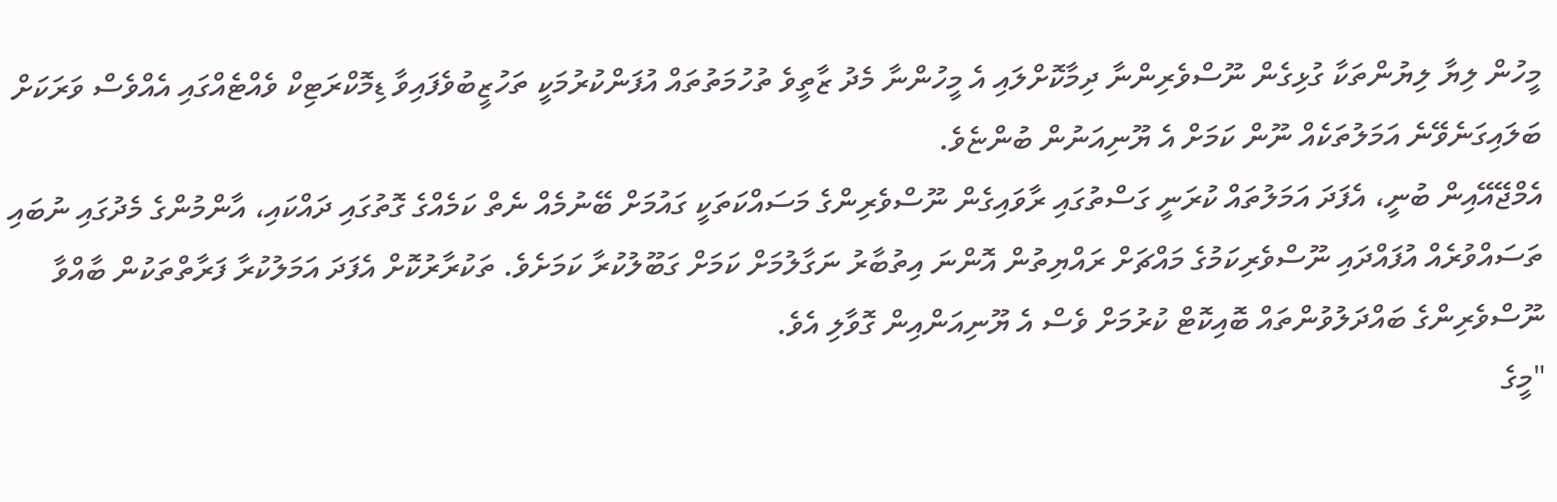މީހުން ލިޔާ ލިޔުންތަކާ ގުޅިގެން ނޫސްވެރިންނާ ދިމާކޮށްލައި އެ މީހުންނާ މެދު ޒާތީވެ ތުހުމަތުތައް އުފަންކުރުމަކީ ތަހުޒީބުވެފައިވާ ޑިމޮކްރަޓިކް ވެއްޓެއްގައި އެއްވެސް ވަރަކަށް ބަލައިގަނެވޭނެ އަމަލުތަކެއް ނޫން ކަމަށް އެ ޔޫނިއަނުން ބުންޏެވެ.
އެމްޖޭއޭއިން ބުނީ، އެފަދަ އަމަލުތައް ކުރަނީ ގަސްތުގައި ރާވައިގެން ނޫސްވެރިންގެ މަސައްކަތަކީ ގައުމަށް ބޭނުމެއް ނެތް ކަމެއްގެ ގޮތުގައި ދައްކައި، އާންމުންގެ މެދުގައި ނުބައި ތަސައްވުރެއް އުފައްދައި ނޫސްވެރިކަމުގެ މައްޗަށް ރައްޔިތުން އޮންނަ އިތުބާރު ނަގާލުމަށް ކަމަށް ގަބޫލުކުރާ ކަމަށެވެ. ތަކުރާރުކޮށް އެފަދަ އަމަލުކުރާ ފަރާތްތަކުން ބާއްވާ ނޫސްވެރިންގެ ބައްދަލުވުންތައް ބޮއިކޮޓް ކުރުމަށް ވެސް އެ ޔޫނިއަންއިން ގޮވާލި އެވެ.
"މީގެ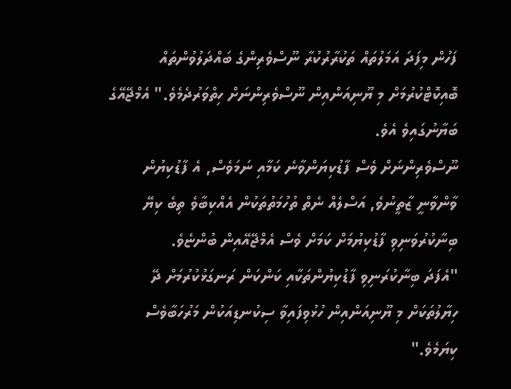ފަހުން މިފަދަ އަމަލުތައް ތަކުރާރުކުރާ ނޫސްވެރިންގެ ބައްދަލުވުންތައް ބޮއިކޮޓްކުރުމަށް މި ޔޫނިއަންއިން ނޫސްވެރިންނަށް ހިތްވަރުދެމެވެ." އެމްޖޭއޭގެ ބަޔާނުގައިވެ އެވެ.
ނޫސްވެރިންނަށް ވެސް ފާޑުކިޔަންވާނެ ކަމާއި ނަމަވެސް, އެ ފާޑުކިޔުން ވާންވާނީ ޒާތީނުވެ, އަސްލެއް ނެތް ތުހުމަތުތަކުން އެއްކިބާވެ ތިބެ ކިޔޭ ބިނާކުރުވަނިވި ފާޑުކިޔުމަށް ކަމަށް ވެސް އެމްޖޭއޭއިން ބުންޏެވެ.
"އެފަދަ ބިނާކުރަނިވި ފާޑުކިޔުންތަކާއި ކަންކަން ރަނގަޅުކުރުމަށް ދޭ ހިޔާލުތަކަށް މި ޔޫނިއަންއިން ހުޅުވިފައިވާ ސިކުނޑިއަކުން މަރުހަބާވެސް ކިޔަމެވެ."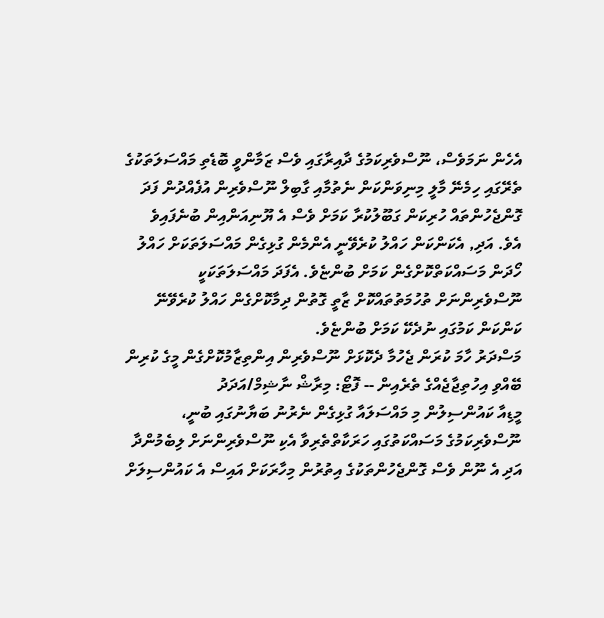އެހެން ނަމަވެސް، ނޫސްވެރިކަމުގެ ދާއިރާގައި ވެސް ޒަމާންވީ ބޮޑެތި މައްސަލަތަކުގެ ތެރޭގައި ހިމެނޭ މާލީ މިނިވަންކަން ނެތުމާއި ގާބިލް ނޫސްވެރިން އުފެއްދުން ފަދަ ގޮންޖެހުންތައް ހުރިކަން ގަބޫލުކުރާ ކަމަށް ވެސް އެ ޔޫނިއަންއިން ބުނެފައިވެ އެވެ. އަދި, އެކަންކަން ހައްލު ކުރެވޭނީ އެންމެން ގުޅިގެން މައްސަލަތަކަށް ހައްލު ހޯދަން މަސައްކަތްކޮށްގެން ކަމަށް ބުންޏެވެ. އެފަދަ މައްސަލަތަކަކީ ނޫސްވެރިންނަށް ތުހުމަތުތައްކޮށް ޒާތީ ގޮތުން ދިމާކޮށްގެން ހައްލު ކުރެވޭނޭ ކަންކަން ކަމުގައި ނުދެކޭ ކަމަށް ބުންޏެވެ.
މަސްދަރު ހާމަ ކުރަން ޖެހުމާ ދެކޮޅަށް ނޫސްވެރިން އިންތިޒާމުކޮށްގެން މީގެ ކުރިން ބޭއްވި އިހުތިޖާޖެއްގެ ތެރެއިން -- ފޮޓޯ: މިރާޝް ނާޝިމް/އަދަދު
މީޑިއާ ކައުންސިލުން މި މައްސަލައާ ގުޅިގެން ނެރުނު ބަޔާނުގައި ބުނީ، ނޫސްވެރިކަމުގެ މަސައްކަތުގައި ހަރަކާތްތެރިވާ އެކި ނޫސްވެރިންނަށް ލިބެމުންދާ އަދި އެ ނޫން ވެސް ގޮންޖެހުންތަކުގެ އިތުރުން މިހާރަކަށް އައިސް އެ ކައުންސިލަށް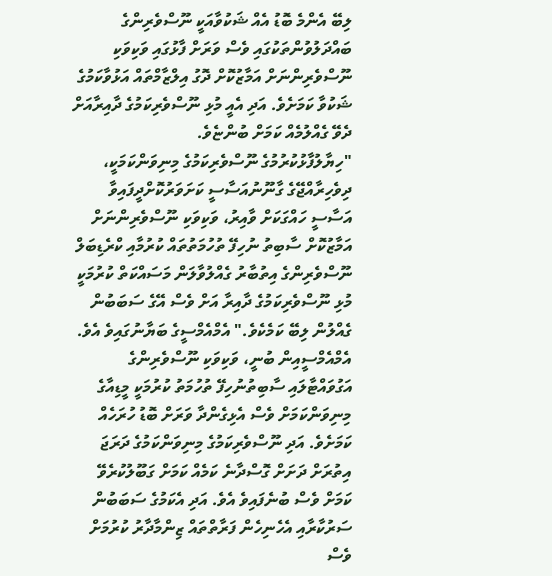ލިބޭ އެންމެ ބޮޑު އެއް ޝަކުވާއަކީ ނޫސްވެރިންގެ ބައްދަލުވުންތަކުގައި ވެސް ވަރަށް ފާޅުގައި ވަކިވަކި ނޫސްވެރިންނަށް އަމާޒުކޮށް ދޮގު އިލްޒާމްތައް އަޅުވާކަމުގެ ޝަކުވާ ކަމަށެވެ. އަދި އެއީ މުޅި ނޫސްވެރިކަމުގެ ދާއިރާއަށް ދެވޭ ގެއްލުމެއް ކަމަށް ބުންޏެވެ.
"ހިޔާލުފާޅުކުރުމުގެ ނޫސްވެރިކަމުގެ މިނިވަންކަމަކީ، ދިވެހިރާއްޖޭގެ ގާނޫނުއަސާސީ ކަށަވަރުކޮށްދީފައިވާ އަސާސީ ހައްގަކަށް ވާއިރު، ވަކިވަކި ނޫސްވެރިންނަށް އަމާޒުކޮށް ސާބިތު ނުހިފޭ ތުހުމަތުތައް ކުރުމާއި ކްރެޑިބަލް ނޫސްވެރިންގެ އިތުބާރު ގެއްލުވާލަން މަސައްކަތް ކުރުމަކީ މުޅި ނޫސްވެރިކަމުގެ ދާއިރާ އަށް ވެސް އޭގެ ސަބަބުން ގެއްލުން ލިބޭ ކަމެކެވެ." އެމްއެމްސީގެ ބަޔާނުގައިވެ އެވެ.
އެމްއެމްސީއިން ބުނީ، ވަކިވަކި ނޫސްވެރިންގެ އަގުވައްޓާލައި ސާބިތުނުހިފޭ ތުހުމަތު ކުރުމަކީ މީޑިއާގެ މިނިވަންކަމަށް ވެސް އެޅިގެންދާ ވަރަށް ބޮޑު ހުރަހެއް ކަމަށެވެ. އަދި ނޫސްވެރިކަމުގެ މިނިވަންކަމުގެ ދަރަޖަ އިތުރަށް ދަށަށް ގޮސްދާނެ ކަމެއް ކަމަށް ގަބޫލުކުރެވޭ ކަމަށް ވެސް ބުނެފައިވެ އެވެ. އަދި އެކަމުގެ ސަބަބުން ސަރުކާރާއި އެހެނިހެން ފަރާތްތައް ޒިންމާދާރު ކުރުމަށް ވެސް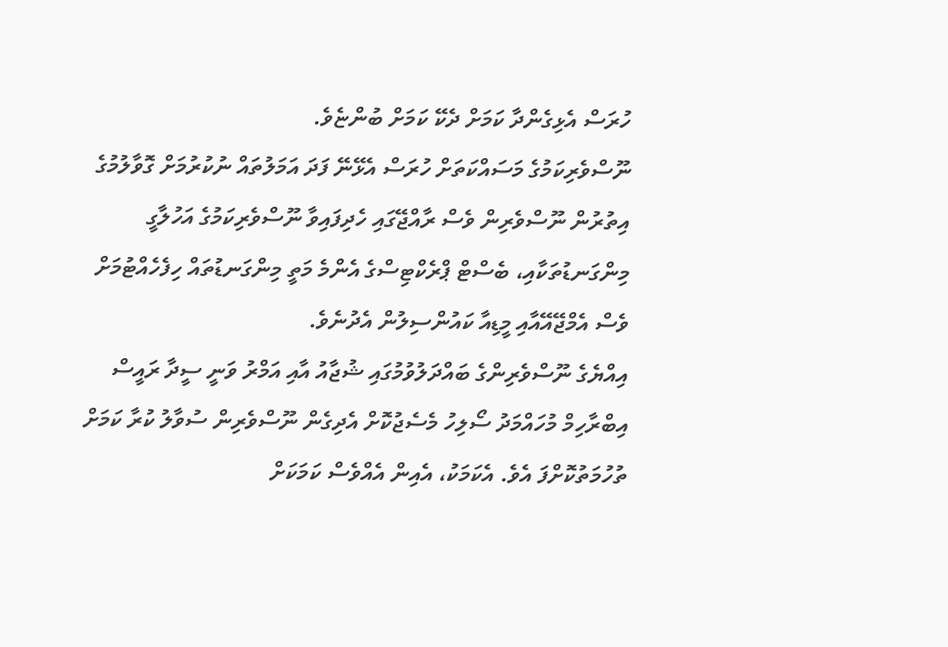ހުރަސް އެޅިގެންދާ ކަމަށް ދެކޭ ކަމަށް ބުންޏެވެ.
ނޫސްވެރިކަމުގެ މަސައްކަތަށް ހުރަސް އެޅޭނޭ ފަދަ އަމަލުތައް ނުކުރުމަށް ގޮވާލުމުގެ އިތުރުން ނޫސްވެރިން ވެސް ރާއްޖޭގައި ހެދިފައިވާ ނޫސްވެރިކަމުގެ އަހުލާގީ މިންގަނޑުތަކާއި، ބެސްޓް ޕްރެކްޓިސްގެ އެންމެ މަތީ މިންގަނޑުތައް ހިފެހެއްޓުމަށް ވެސް އެމްޖޭއޭއާއި މީޑިއާ ކައުންސިލުން އެދުނެވެ.
އިއްޔެގެ ނޫސްވެރިންގެ ބައްދަލުވުމުގައި ޝުޖާއު އާއި އަމްރު ވަނީ ސީދާ ރައީސް އިބްރާހިމް މުހައްމަދު ސޯލިހު މެސެޖުކޮށް އެދިގެން ނޫސްވެރިން ސުވާލު ކުރާ ކަމަށް ތުހުމަތުކޮށްފަ އެވެ. އެކަމަކު، އެއިން އެއްވެސް ކަމަކަށް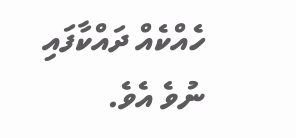ހެއްކެއް ދައްކާފައި ނުވެ އެވެ.